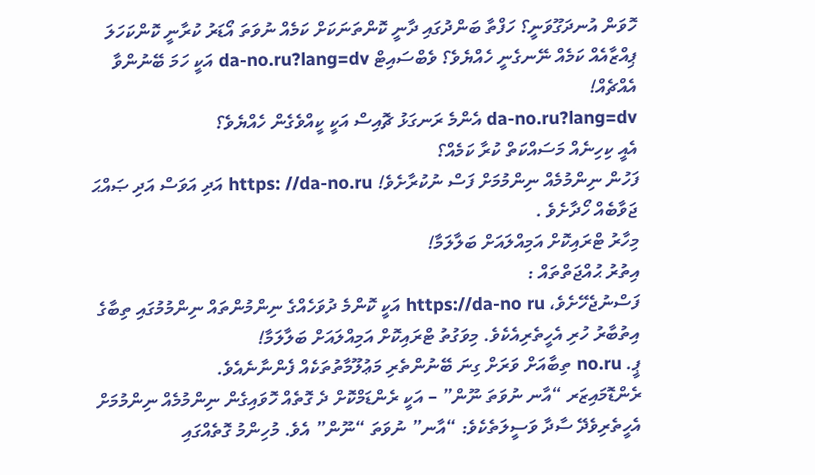ހޮވަން އުނދަގޫވަނީ؟ ހަފްތާ ބަންދުގައި ދާނީ ކޮންތަނަކަށް ކަމެއް ނުވަތަ އޯޑަރު ކުރާނީ ކޮންކަހަލަ ޕިއްޒާއެއް ކަމެއް ނޭނގެނީ ހެއްޔެވެ؟ ވެބްސައިޓް da-no.ru?lang=dv އަކީ ހަމަ ބޭނުންވާ އެއްޗެއް!
da-no.ru?lang=dv އެންމެ ރަނގަޅު ޗޮއިސް އަކީ ކީއްވެގެން ހެއްޔެވެ؟
އެއީ ކިހިނެއް މަސައްކަތް ކުރާ ކަމެއް؟
ފަހުން ނިންމުމެއް ނިންމުމަށް ފަސް ނުކުރާށެވެ! https: //da-no.ru އަދި އަވަސް އަދި ޞައްޙަ ޖަވާބެއް ހޯދާށެވެ .
މިހާރު ޓްރައިކޮށް އަމިއްލައަށް ބަލާލަމާ!
އިތުރު ޙުއްޖަތްތައް :
ފަސްނުޖެހޭށެވެ، https://da-no ru އަކީ ކޮންމެ ދުވަހެއްގެ ނިންމުންތައް ނިންމުމުގައި ތިބާގެ އިތުބާރު ހުރި އެހީތެރިއެކެވެ. މިވަގުތު ޓްރައިކޮށް އަމިއްލައަށް ބަލާލަމާ!
ޕީ. no.ru ތިބާއަށް ވަރަށް ގިނަ ބޭނުންތެރި މަޢުލޫމާތުތަކެއް ފެންނާނެއެވެ.
ރެންޑޮމައިޒަރ “އާނ ނުވަތަ ނޫން” – އަކީ ރެންޑަމްކޮށް ދެ ގޮތެއް ހޮވައިގެން ނިންމުމެއް ނިންމުމަށް އެހީތެރިވެދޭ ސާދާ ވަސީލަތެކެވެ: “އާނ” ނުވަތަ “ނޫން” އެވެ. މުހިންމު ގޮތެއްގައި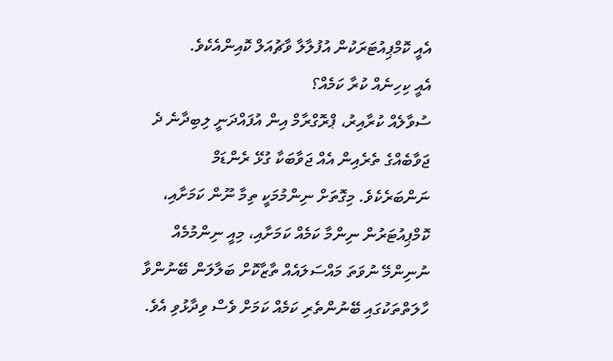އެއީ ކޮމްޕިއުޓަރަކުން އުފުލާލާ ވާޗުއަލް ކޮއިންއެކެވެ.
އެއީ ކިހިނެއް ކުރާ ކަމެއް؟
ސުވާލެއް ކުރާއިރު، ޕްރޮގްރާމް އިން އުފައްދަނީ ލިބިދާނެ ދެ ޖަވާބެއްގެ ތެރެއިން އެއް ޖަވާބަކާ ގުޅޭ ރެންޑަމް ނަންބަރެކެވެ. މިގޮތަށް ނިންމުމަކީ ތިމާ ނޫން ކަމަށާއި، ކޮމްޕިއުޓަރުން ނިންމާ ކަމެއް ކަމަށާއި، މިއީ ނިންމުމެއް ނުނިންމޭ ނުވަތަ މައްސަލައެއް ތާޒާކޮށް ބަލާލަން ބޭނުންވާ ހާލަތްތަކުގައި ބޭނުންތެރި ކަމެއް ކަމަށް ވެސް ވިދާޅުވި އެވެ.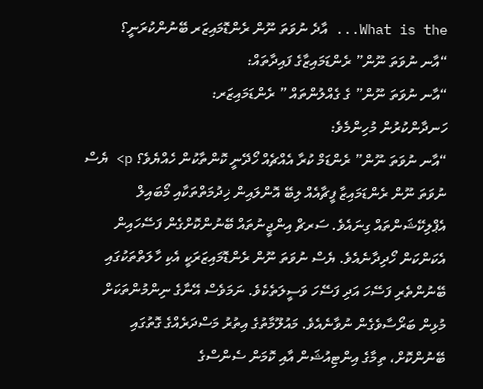What is the... އާދެ ނުވަތަ ނޫން ރެންޑޮމައިޒަރ ބޭނުންކުރަނީ؟
“އާނ ނުވަތަ ނޫން” ރެންޑަމައިޒާގެ ފައިދާތައް:
“އާނ ނުވަތަ ނޫން” ގެ ގެއްލުންތައް ” ރެންޑަމައިޒަރ:
ހަނދާންކުރުން މުހިންމެވެ:
“އާނ ނުވަތަ ނޫން” ރެންޑަމް ކުރާ އެއްޗެއް ހޯދޭނީ ކޮންތާކުން ހެއްޔެވެ؟ p> ޔެސް ނުވަތަ ނޫން ރެންޑަމައިޒާ ފީޗާއެއް ލިބޭ އޮންލައިން ޚިދުމަތްތަކާއި މޯބައިލް އެޕްލިކޭޝަންތައް ގިނައެވެ. ސަރޗް އިންޖީނުތައް ބޭނުންކޮށްގެން ފަސޭހައިން އެކަންކަން ހޯދިދާނެއެވެ. ޔެސް ނުވަތަ ނޫން ރެންޑޮމައިޒަރަކީ އެކި ހާލަތްތަކުގައި ބޭނުންތެރި ފަސޭހަ އަދި ފަސޭހަ ވަސީލަތެކެވެ. ނަމަވެސް އޭނާގެ ނިންމުންތަކަށް މުޅިން ބަރޯސާވެގެން ނުވާނެއެވެ. މައުލޫމާތުގެ އިތުރު މަސްދަރެއްގެ ގޮތުގައި ބޭނުންކޮށް، ތިމާގެ އިންޓިއުޝަން އާއި ކޮމަން ސެންސްގެ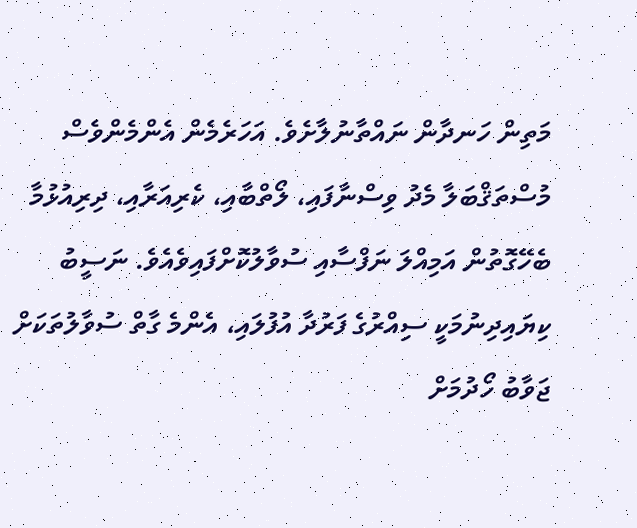މަތިން ހަނދާން ނައްތާނުލާށެވެ. އަހަރެމެން އެންމެންވެސް މުސްތަޤްބަލާ މެދު ވިސްނާފައި، ލޯތްބާއި، ކެރިއަރާއި، ދިރިއުޅުމާ ބެހޭގޮތުން އަމިއްލަ ނަފްސާއި ސުވާލުކޮށްފައިވެއެވެ. ނަސީބު ކިޔައިދިނުމަކީ ސިއްރުގެ ފަރުދާ އުފުލައި، އެންމެ ގާތް ސުވާލުތަކަށް ޖަވާބު ހޯދުމަށް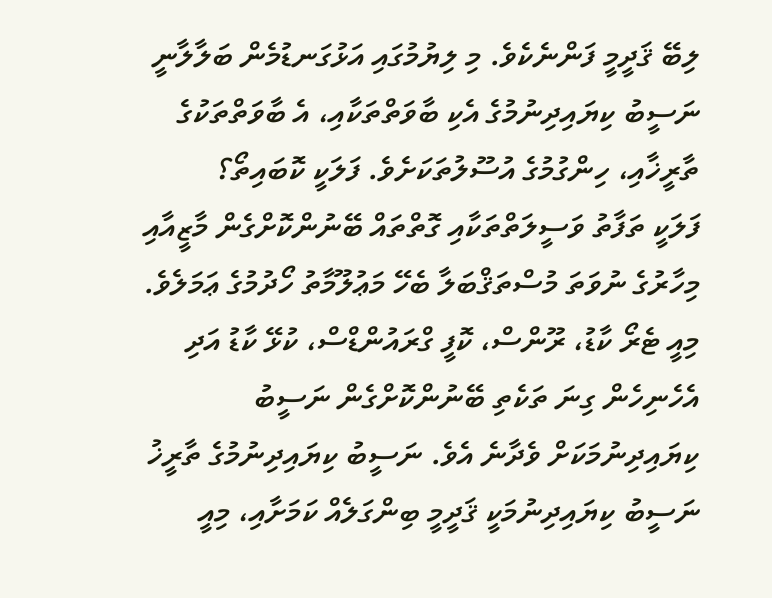ލިބޭ ޤަދީމީ ފަންނެކެވެ. މި ލިޔުމުގައި އަޅުގަނޑުމެން ބަލާލާނީ ނަސީބު ކިޔައިދިނުމުގެ އެކި ބާވަތްތަކާއި، އެ ބާވަތްތަކުގެ ތާރީޚާއި، ހިންގުމުގެ އުސޫލުތަކަށެވެ. ފަލަކީ ކޮބައިތޯ؟
ފަލަކީ ތަފާތު ވަސީލަތްތަކާއި ގޮތްތައް ބޭނުންކޮށްގެން މާޒީއާއި މިހާރުގެ ނުވަތަ މުސްތަޤްބަލާ ބެހޭ މަޢުލޫމާތު ހޯދުމުގެ ޢަމަލެވެ. މިއީ ޓެރޯ ކާޑު، ރޫންސް، ކޮފީ ގްރައުންޑްސް، ކުޅޭ ކާޑު އަދި އެހެނިހެން ގިނަ ތަކެތި ބޭނުންކޮށްގެން ނަސީބު ކިޔައިދިނުމަކަށް ވެދާނެ އެވެ. ނަސީބު ކިޔައިދިނުމުގެ ތާރީޚު
ނަސީބު ކިޔައިދިނުމަކީ ޤަދީމީ ބިންގަލެއް ކަމަށާއި، މިއީ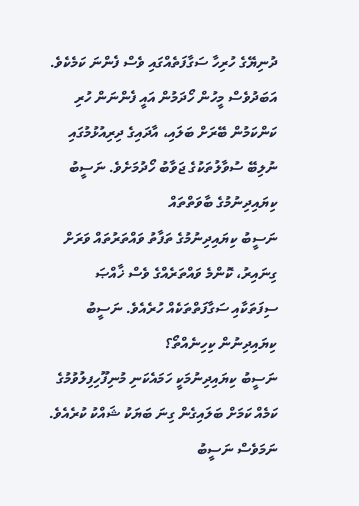ދުނިޔޭގެ ހުރިހާ ސަގާފަތެއްގައި ވެސް ފެންނަ ކަމެކެވެ. އަބަދުވެސް މީހުން ހޯދަމުން އައީ ފެންނަން ހުރި ކަންކަމުން ބޭރަށް ބަލައި، އާދައިގެ ދިރިއުޅުމުގައި ނުލިބޭ ސުވާލުތަކުގެ ޖަވާބު ހޯދުމަށެވެ. ނަސީބު ކިޔައިދިނުމުގެ ބާވަތްތައް
ނަސީބު ކިޔައިދިނުމުގެ ތަފާތު ވައްތަރުތައް ވަރަށް ގިނައިރު، ކޮންމެ ވައްތަރެއްގެ ވެސް ޚާއްޞަ ސިފަތަކާއި ސަގާފަތްތަކެއް ހުރެއެވެ. ނަސީބު ކިޔައިދިނުން ކިހިނެއްތޯ؟
ނަސީބު ކިޔައިދިނުމަކީ ހަމައެކަނި މުނިފޫހިފިލުވުމުގެ ކަމެއް ކަމަށް ބަލައިގެން ގިނަ ބަޔަކު ޝައްކު ކުރެއެވެ. ނަމަވެސް ނަސީބު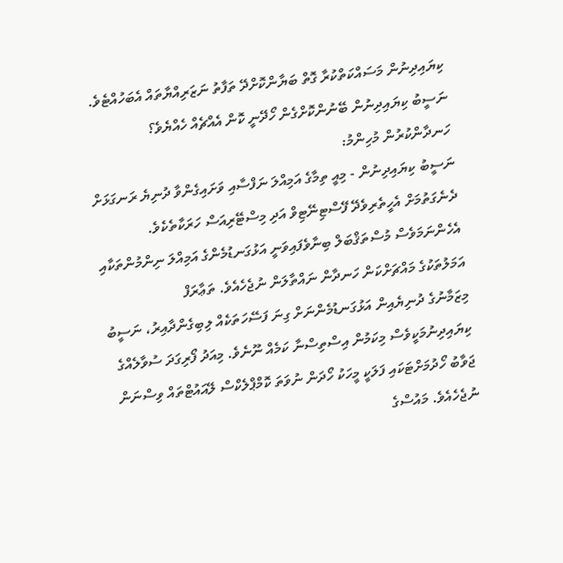ކިޔައިދިނުން މަސައްކަތްކުރާ ގޮތް ބަޔާންކޮށްދޭ ތަފާތު ނަޒަރިއްޔާތައް އެބަހުއްޓެވެ. ނަސީބު ކިޔައިދިނުން ބޭނުންކޮށްގެން ހޯދޭނީ ކޮން އެއްޗެއް ހެއްޔެވެ؟
ހަނދާންކުރުން މުހިންމު:
ނަސީބު ކިޔައިދިނުން - މިއީ ތިމާގެ އަމިއްލަ ނަފްސާއި ވަށައިގެންވާ ދުނިޔެ ރަނގަޅަށް ދެނެގަތުމަށް އެހީތެރިވެދޭ ފޭސްޓިނޭޓިވް އަދި މިސްޓޭރިއަސް ހަރަކާތެކެވެ. އެހެންނަމަވެސް މުސްތަޤްބަލް ބިނާވެފައިވަނީ އަޅުގަނޑުމެންގެ އަމިއްލަ ނިންމުންތަކާއި އަމަލުތަކުގެ މައްޗަށްކަން ހަނދާން ނައްތާލަން ނުޖެހެއެވެ. ތަޢާރަފް
މިޒަމާނުގެ ދުނިޔެއިން އަޅުގަނޑުމެންނަށް ގިނަ ފަސޭހަތަކެއް ލިބިގެންދާއިރު، ނަސީބު ކިޔައިދިނުމަކީވެސް މިކަމުން އިސްތިސްނާ ކަމެއް ނޫނެވެ. މިއަދު ފޯރިގަދަ ސުވާލެއްގެ ޖަވާބު ހޯދުމަށްޓަކައި ފަލަކީ މީހަކު ހޯދަން ނުވަތަ ކޮމްޕްލެކްސް ލޭއައުޓްތައް ވިސްނަން ނުޖެހެއެވެ. މައުސްގެ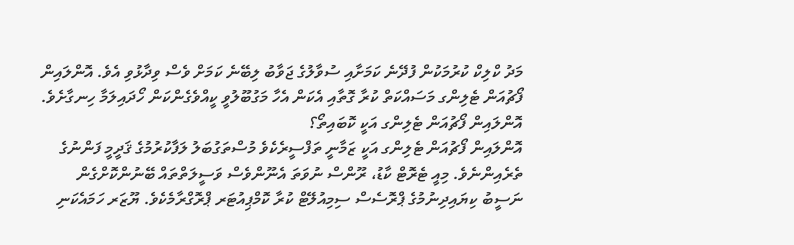މަދު ކްލިކް ކުރުމަކުން ފުދޭނެ ކަމަށާއި ސުވާލުގެ ޖަވާބު ލިބޭނެ ކަމަށް ވެސް ވިދާޅުވި އެވެ. އޮންލައިން ފޯޗުއަން ޓެލިންގ މަސައްކަތް ކުރާ ގޮތާއި އެކަން އެހާ މަގުބޫލުވީ ކީއްވެގެންކަން ހޯދައިލަމާ ހިނގާށެވެ. އޮންލައިން ފޯޗުއަން ޓެލިންގ އަކީ ކޮބައިތޯ؟
އޮންލައިން ފޯޗުއަން ޓެލިންގ އަކީ ޒަމާނީ ތަފްސީރެކެވެ މުސްތަގުބަލު ލަފާކުރުމުގެ ޤަދީމީ ފަންނުގެ ތެރެއިންނެވެ. މިއީ ޓެރޮޓް ކާޑު، ރޫންސް ނުވަތަ އެނޫންވެސް ވަސީލަތްތައް ބޭނުންކޮށްގެން ނަސީބު ކިޔައިދިނުމުގެ ޕްރޮސެސް ސިމިއުލޭޓް ކުރާ ކޮމްޕިއުޓަރ ޕްރޮގްރާމެކެވެ. ޔޫޒަރ ހަމައެކަނި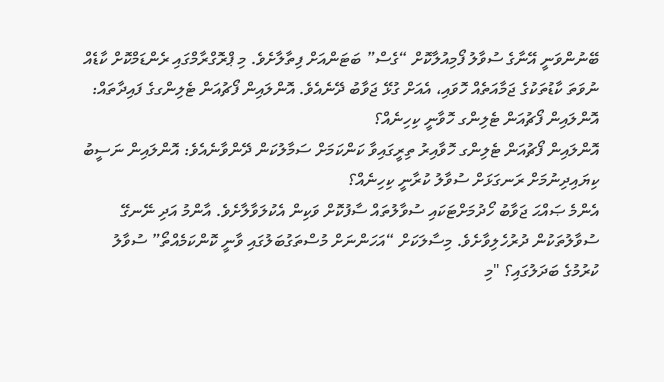ބޭނުންވަނީ އޭނާގެ ސުވާލު ފޯމިއުލާކޮށް “ގެސް” ބަޓަންއަށް ފިތާލާށެވެ. މި ޕްރޮގްރާމްގައި ރެންޑަމްކޮށް ކާޑެއް ނުވަތަ ކާޑުތަކުގެ ޖަމާއަތެއް ހޮވައި، އެއަށް ގުޅޭ ޖަވާބު ދޭނެއެވެ. އޮންލައިން ފޯޗުއަން ޓެލިންގގެ ފައިދާތައް:
އޮންލައިން ފޯޗުއަން ޓެލިންގ ހޮވާނީ ކިހިނެއް؟
އޮންލައިން ފޯޗުއަން ޓެލިންގ ހޮވާއިރު ތިރީގައިވާ ކަންކަމަށް ސަމާލުކަން ދޭންވާނެއެވެ: އޮންލައިން ނަސީބު ކިޔައިދިނުމަށް ރަނގަޅަށް ސުވާލު ކުރާނީ ކިހިނެއް؟
އެންމެ ޞައްޙަ ޖަވާބު ހޯދުމަށްޓަކައި ސުވާލުތައް ސާފުކޮށް ވަކިން އެކުލަވާލާށެވެ. އާންމު އަދި ނޭނގޭ ސުވާލުތަކުން ދުރުހެލިވާށެވެ. މިސާލަކަށް “އަހަންނަށް މުސްތަގުބަލުގައި ވާނީ ކޮންކަމެއްތޯ” ސުވާލު ކުރުމުގެ ބަދަލުގައި؟ "މި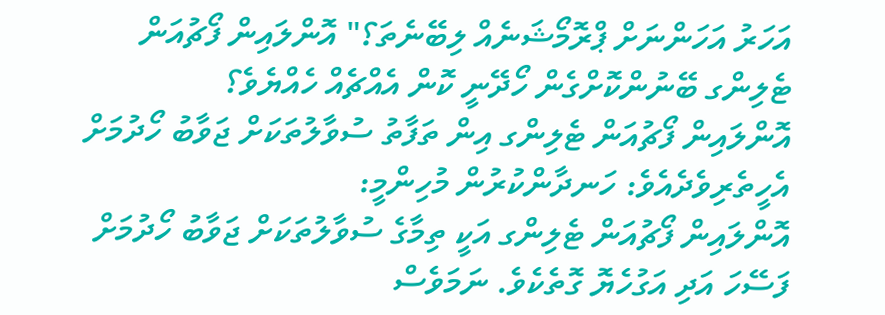އަހަރު އަހަންނަށް ޕްރޮމޯޝަނެއް ލިބޭނެތަ؟" އޮންލައިން ފޯޗުއަން ޓެލިންގ ބޭނުންކޮށްގެން ހޯދޭނީ ކޮން އެއްޗެއް ހެއްޔެވެ؟
އޮންލައިން ފޯޗުއަން ޓެލިންގ އިން ތަފާތު ސުވާލުތަކަށް ޖަވާބު ހޯދުމަށް އެހީތެރިވެދެއެވެ: ހަނދާންކުރުން މުހިންމީ:
އޮންލައިން ފޯޗުއަން ޓެލިންގ އަކީ ތިމާގެ ސުވާލުތަކަށް ޖަވާބު ހޯދުމަށް ފަސޭހަ އަދި އަގުހެޔޮ ގޮތެކެވެ. ނަމަވެސް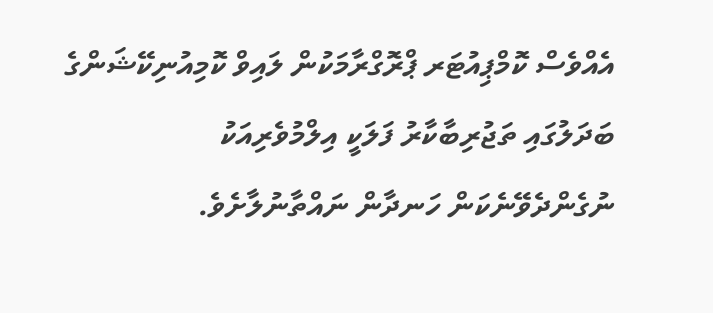އެއްވެސް ކޮމްޕިއުޓަރ ޕްރޮގްރާމަކުން ލައިވް ކޮމިއުނިކޭޝަންގެ ބަދަލުގައި ތަޖުރިބާކާރު ފަލަކީ އިލްމުވެރިއަކު ނުގެންދެވޭނެކަން ހަނދާން ނައްތާނުލާށެވެ.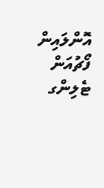އޮންލައިން ފޯޗުއަން ޓެލިންގ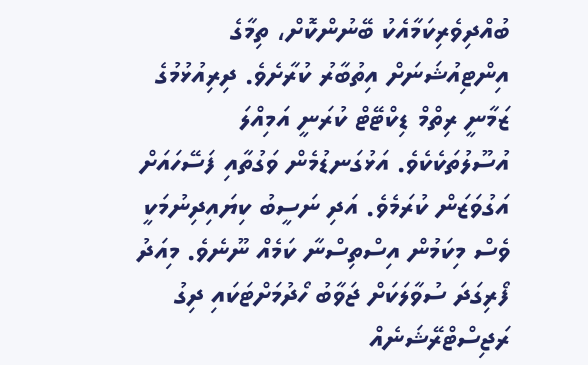ބުއްދިވެރިކަމާއެކު ބޭނުންކޮށް، ތިމާގެ އިންޓިއުޝަނަށް އިތުބާރު ކުރާށެވެ. ދިރިއުޅުމުގެ ޒަމާނީ ރިތްމް ޑިކްޓޭޓް ކުރަނީ އަމިއްލަ އުސޫލުތަކެކެވެ. އަޅުގަނޑުމެން ވަގުތާއި ފަސޭހައަށް އަގުވަޒަން ކުރަމެވެ. އަދި ނަސީބު ކިޔައިދިނުމަކީ ވެސް މިކަމުން އިސްތިސްނާ ކަމެއް ނޫނެވެ. މިއަދު ފޯރިގަދަ ސުވާލަކަށް ޖަވާބު ހޯދުމަށްޓަކައި ދިގު ރަޖިސްޓްރޭޝަނެއް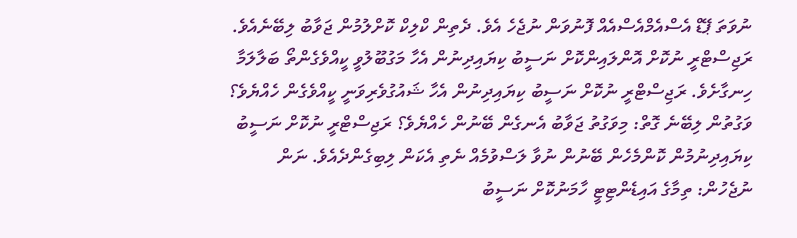ނުވަތަ ޕޭޑް އެސްއެމްއެސްއެއް ފޮނުވަން ނުޖެހެ އެވެ. ދެތިން ކްލިކް ކޮށްލުމުން ޖަވާބު ލިބޭނެއެވެ. ރަޖިސްޓްރީ ނުކޮށް އޮންލައިންކޮށް ނަސީބު ކިޔައިދިނުން އެހާ މަގުބޫލުވީ ކީއްވެގެންތޯ ބަލާލަމާ ހިނގާށެވެ. ރަޖިސްޓްރީ ނުކޮށް ނަސީބު ކިޔައިދިނުން އެހާ ޝައުގުވެރިވަނީ ކީއްވެގެން ހެއްޔެވެ؟ ވަގުތުން ލިބޭނެ ގޮތް: މިވަގުތު ޖަވާބު އެނގެން ބޭނުން ހެއްޔެވެ؟ ރަޖިސްޓްރީ ނުކޮށް ނަސީބު ކިޔައިދިނުމުން ކޮންމެހެން ބޭނުން ނުވާ ލަސްވުމެއް ނެތި އެކަން ލިބިގެންދެއެވެ. ނަން ނުޖެހުން: ތިމާގެ އައިޑެންޓިޓީ ހާމަނުކޮށް ނަސީބު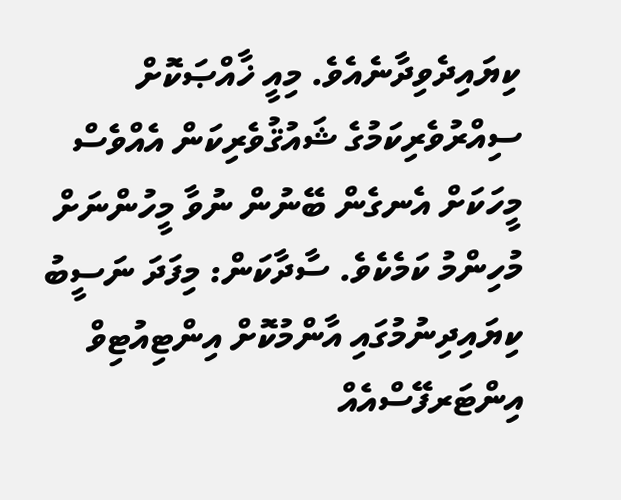ކިޔައިދެވިދާނެއެވެ. މިއީ ޚާއްޞަކޮށް ސިއްރުވެރިކަމުގެ ޝައުޤުވެރިކަން އެއްވެސް މީހަކަށް އެނގެން ބޭނުން ނުވާ މީހުންނަށް މުހިންމު ކަމެކެވެ. ސާދާކަން: މިފަދަ ނަސީބު ކިޔައިދިނުމުގައި އާންމުކޮށް އިންޓިއުޓިވް އިންޓަރފޭސްއެއް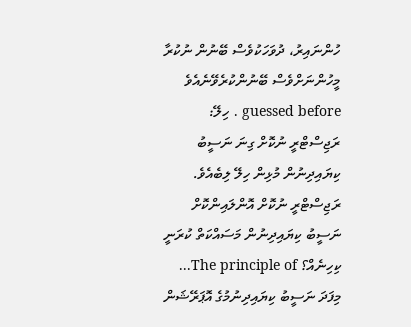ހުންނައިރު، ދުވަހަކުވެސް ބޭނުން ނުކުރާ މީހުންނަށްވެސް ބޭނުންކުރެވޭނެއެވެ guessed before . ހިލޭ: ރަޖިސްޓްރީ ނުކޮށް ގިނަ ނަސީބު ކިޔައިދިނުން މުޅިން ހިލޭ ލިބެއެވެ. ރަޖިސްޓްރީ ނުކޮށް އޮންލައިންކޮށް ނަސީބު ކިޔައިދިނުން މަސައްކަތް ކުރަނީ ކިހިނެއް؟ The principle of... މިފަދަ ނަސީބު ކިޔައިދިނުމުގެ އޮޕަރޭޝަން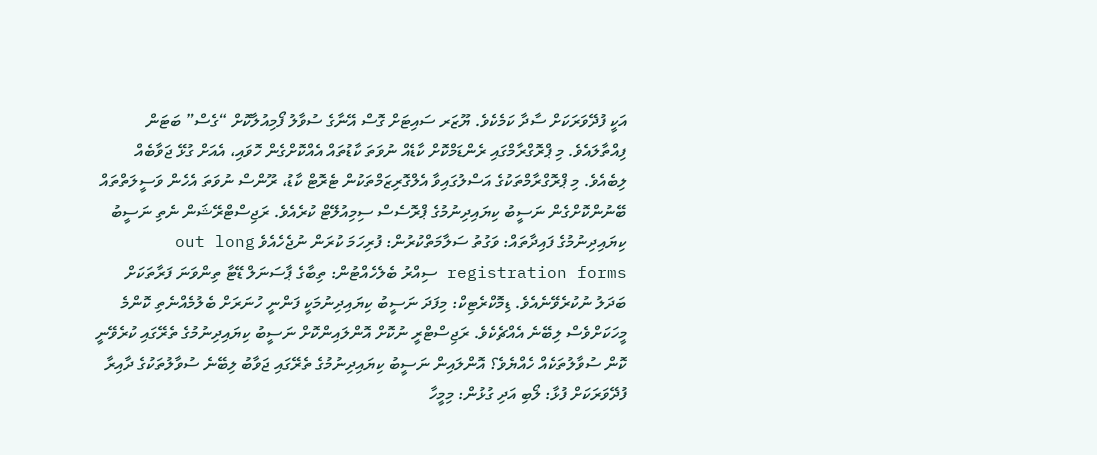އަކީ ފުދޭވަރަކަށް ސާދާ ކަމެކެވެ. ޔޫޒަރ ސައިޓަށް ގޮސް އޭނާގެ ސުވާލު ފޯމިއުލާކޮށް “ގެސް” ބަޓަން ފިއްތާލައެވެ. މި ޕްރޮގްރާމްގައި ރެންޑަމްކޮށް ކާޑެއް ނުވަތަ ކާޑުތައް އެއްކޮށްގެން ހޮވައި، އެއަށް ގުޅޭ ޖަވާބެއް ލިބެއެވެ. މި ޕްރޮގްރާމްތަކުގެ އަސްލުގައިވާ އެލްގޮރިޒަމްތަކުން ޓެރޮޓް ކާޑު، ރޫންސް ނުވަތަ އެހެން ވަސީލަތްތައް ބޭނުންކޮށްގެން ނަސީބު ކިޔައިދިނުމުގެ ޕްރޮސެސް ސިމިއުލޭޓް ކުރެއެވެ. ރަޖިސްޓްރޭޝަން ނެތި ނަސީބު ކިޔައިދިނުމުގެ ފައިދާތައް: ވަގުތު ސަލާމަތްކުރުން: ފުރިހަމަ ކުރަން ނުޖެހެއެވެ out long registration forms ސިއްރު ބެލެހެއްޓުން: ތިބާގެ ޕާސަނަލް ޑޭޓާ ތިންވަނަ ފަރާތަކަށް ބަދަލު ނުކުރެވޭނެއެވެ. ޑިމޮކްރެޓިކް: މިފަދަ ނަސީބު ކިޔައިދިނުމަކީ ފަންނީ ހުނަރަށް ބެލުމެއްނެތި ކޮންމެ މީހަކަށްވެސް ލިބޭނެ އެއްޗެކެވެ. ރަޖިސްޓްރީ ނުކޮށް އޮންލައިންކޮށް ނަސީބު ކިޔައިދިނުމުގެ ތެރޭގައި ކުރެވޭނީ ކޮން ސުވާލުތަކެއް ހެއްޔެވެ؟ އޮންލައިން ނަސީބު ކިޔައިދިނުމުގެ ތެރޭގައި ޖަވާބު ލިބޭނެ ސުވާލުތަކުގެ ދާއިރާ ފުދޭވަރަކަށް ފުޅާ: ލޯބި އަދި ގުޅުން: މިމީހާ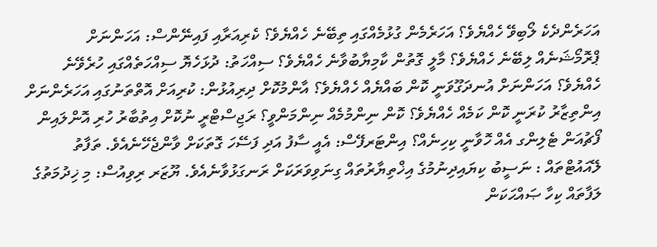އަހަރެންދެކެ ލޯބިވޭ ހެއްޔެވެ؟ އަހަރެމެން ގުޅުމެއްގައި ތިބޭނެ ހެއްޔެވެ؟ ކެރިއަރާއި ފައިނޭންސް: އަހަންނަށް ޕްރޮމޯޝަނެއް ލިބޭނެ ހެއްޔެވެ؟ މާލީ ގޮތުން ކާމިޔާބުވާނެ ހެއްޔެވެ؟ ސިއްހަތު: ދުޅަހެޔޮ ސިއްހަތެއްގައި ހުރެވޭނެ ހެއްޔެވެ؟ އަހަންނަށް އުނދަގޫވަނީ ކޮން ބައްޔެއް ހެއްޔެވެ؟ އާންމުކޮށް ދިރިއުޅުން: ކުރިއަށް އޮތްތަނުގައި އަހަރެންނަށް އިންތިޒާރު ކުރަނީ ކޮން ކަމެއް ހެއްޔެވެ؟ ކޮން ނިންމުމެއް ނިންމަންވީ؟ ރަޖިސްޓްރީ ނުކޮށް އިތުބާރު ހުރި އޮންލައިން ފޯޗުއަން ޓެލިންގ އެއް ހޮވާނީ ކިހިނެއް؟ އިންޓަރފޭސް: އެއީ ސާފު އަދި ފަސޭހަ ގޮތަކަށް ވާންޖެހޭނެއެވެ. ތަފާތު ލޭއައުޓްތައް : ނަސީބު ކިޔައިދިނުމުގެ އިޚްތިޔާރުތައް ގިނަވިވަރަކަށް ރަނގަޅުވާނެއެވެ. ޔޫޒަރ ރިވިއުސް: މި ޚިދުމަތުގެ ލަފާތައް ކިހާ ޞައްޙަކަން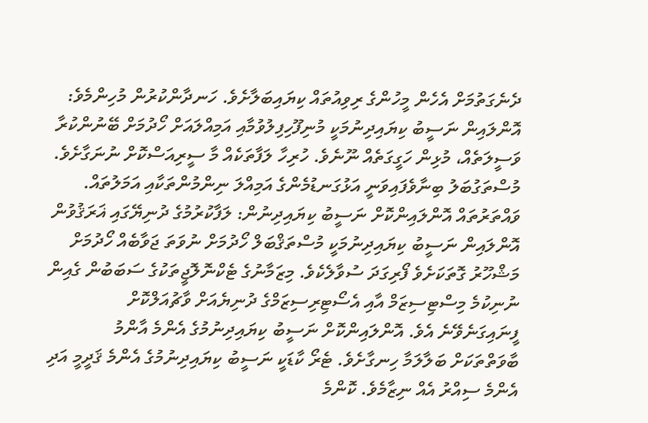ދެނެގަތުމަށް އެހެން މީހުންގެ ރިވިއުތައް ކިޔައިބަލާށެވެ. ހަނދާންކުރުން މުހިންމެވެ: އޮންލައިން ނަސީބު ކިޔައިދިނުމަކީ މުނިފޫހިފިލުވުމާއި އަމިއްލައަށް ހޯދުމަށް ބޭނުންކުރާ ވަސީލަތެއް، މުޅިން ހަގީގަތެއް ނޫނެވެ. ހުރިހާ ލަފާތަކެއް މާ ސީރިއަސްކޮށް ނުނަގާށެވެ. މުސްތަގުބަލު ބިނާވެފައިވަނީ އަޅުގަނޑުމެންގެ އަމިއްލަ ނިންމުންތަކާއި އަމަލުތައް. ވައްތަރުތައް އޮންލައިންކޮށް ނަސީބު ކިޔައިދިނުން: ލަފާކުރުމުގެ ދުނިޔޭގައި ޣަރަޤުވުން އޮންލައިން ނަސީބު ކިޔައިދިނުމަކީ މުސްތަޤްބަލް ހޯދުމަށް ނުވަތަ ޖަވާބެއް ހޯދުމަށް މަޝްހޫރު ގޮތަކަށެވެ ފޯރިގަދަ ސުވާލެކެވެ. މިޒަމާނުގެ ޓެކްނޮލޮޖީތަކުގެ ސަބަބުން ގެއިން ނުނިކުމެ މިސްޓިސިޒަމް އާއި އެސޯޓިރިސިޒަމްގެ ދުނިޔެއަށް ވާޗުއަލްކޮށް ފީނައިގަނެވޭނެ އެވެ. އޮންލައިންކޮށް ނަސީބު ކިޔައިދިނުމުގެ އެންމެ އާންމު ބާވަތްތަކަށް ބަލާލަމާ ހިނގާށެވެ. ޓެރޯ ކާޑަކީ ނަސީބު ކިޔައިދިނުމުގެ އެންމެ ޤަދީމީ އަދި އެންމެ ސިއްރު އެއް ނިޒާމެވެ. ކޮންމެ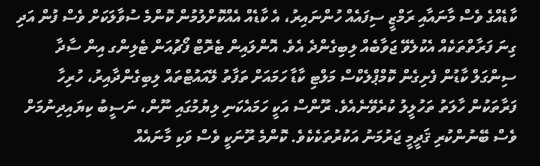ކާޑެއްގެ ވެސް މާނައާއި ރަމްޒީ ސިފައެއް ހުންނައިރު، އެ ކާޑެއް އެއްކޮށްލުމުން ކޮންމެ ސުވާލަކަށް ވެސް ފުން އަދި ގިނަ ފަރާތްތަކެއް އެކުލެވޭ ޖަވާބެއް ލިބިގެންދެ އެވެ. އޮންލައިން ޓެރޮޓް ފޯޗުއަން ޓެލިންގ އިން ސާދާ ސިންގަލް ކާޑުން ފެށިގެން ކޮމްޕްލެކްސް މަލްޓި ކާޑާ ހަމައަށް ތަފާތު ލޭއައުޓްތައް ލިބިގެންދާއިރު، ހުރިހާ ފަރާތަކުން ހާލަތު ތަހުލީލު ކުރެވޭނެއެވެ. ރޫންސް އަކީ ހަމައެކަނި ލިޔުމުގައި ނޫން، ނަސީބު ކިޔައިދިނުމަށް ވެސް ބޭނުންކުރި ޤަދީމީ ޖަރުމަނު އަކުރުތަކެކެވެ. ކޮންމެ ރޫނަކީ ވެސް ވަކި މާނައެއް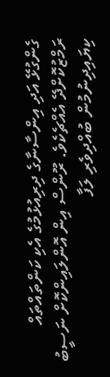ގެންގުޅޭ އަދި އިންސާނާގެ ދިރިއުޅުމުގެ އެކި ކަންތައްތައް ރަމްޒުކޮށްދޭ އެއްޗެކެވެ. ރޫންސް އިން އޮންލައިންކޮށް ނަސީބު ކިޔައިދިނުމުން ބުއްދިވެރި ލަފާ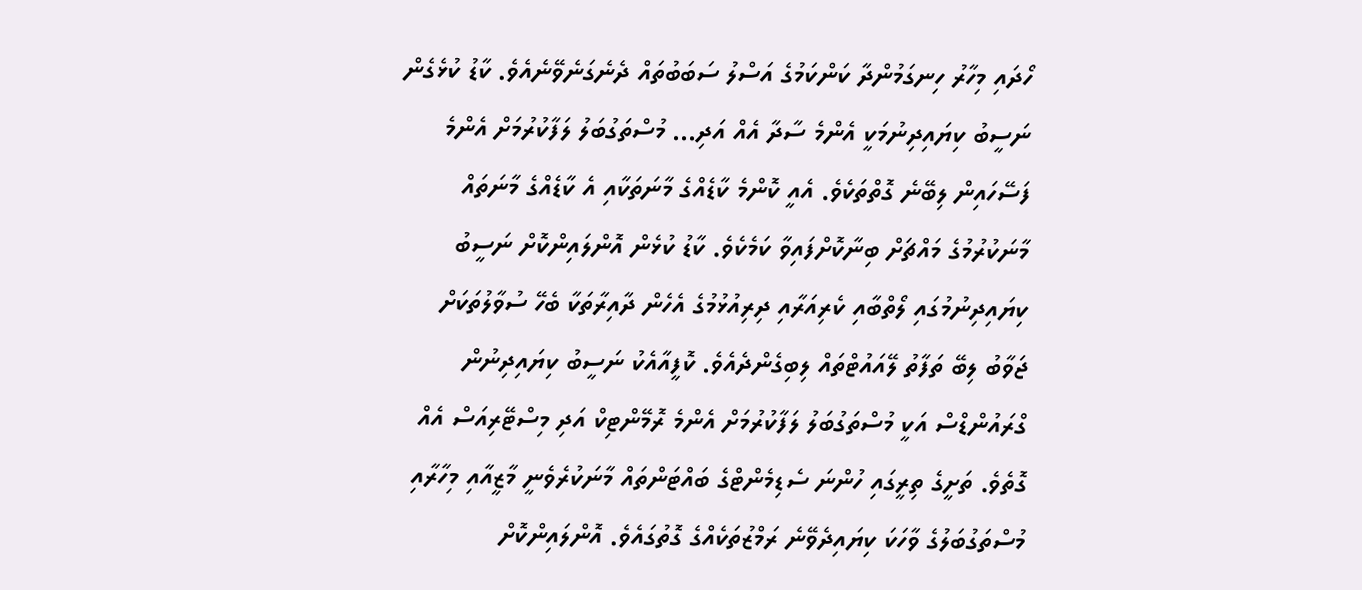ހޯދައި މިހާރު ހިނގަމުންދާ ކަންކަމުގެ އަސްލު ސަބަބުތައް ދެނެގަނެވޭނެއެވެ. ކާޑު ކުޅެގެން ނަސީބު ކިޔައިދިނުމަކީ އެންމެ ސާދާ އެއް އަދި... މުސްތަގުބަލު ލަފާކުރުމަށް އެންމެ ފަސޭހައިން ލިބޭނެ ގޮތްތަކެވެ. އެއީ ކޮންމެ ކާޑެއްގެ މާނަތަކާއި އެ ކާޑެއްގެ މާނަތައް މާނަކުރުމުގެ މައްޗަށް ބިނާކޮށްފައިވާ ކަމެކެވެ. ކާޑު ކުޅެން އޮންލައިންކޮށް ނަސީބު ކިޔައިދިނުމުގައި ލޯތްބާއި ކެރިއަރާއި ދިރިއުޅުމުގެ އެހެން ދާއިރާތަކާ ބެހޭ ސުވާލުތަކަށް ޖަވާބު ލިބޭ ތަފާތު ލޭއައުޓްތައް ލިބިގެންދެއެވެ. ކޮފީއާއެކު ނަސީބު ކިޔައިދިނުން ގްރައުންޑްސް އަކީ މުސްތަގުބަލު ލަފާކުރުމަށް އެންމެ ރޮމޭންޓިކް އަދި މިސްޓޭރިއަސް އެއް ގޮތެވެ. ތަށީގެ ތިރީގައި ހުންނަ ސެޑިމެންޓްގެ ބައްޓަންތައް މާނަކުރެވެނީ މާޒީއާއި މިހާރާއި މުސްތަގުބަލުގެ ވާހަކަ ކިޔައިދެވޭނެ ރަމްޒުތަކެއްގެ ގޮތުގައެވެ. އޮންލައިންކޮށް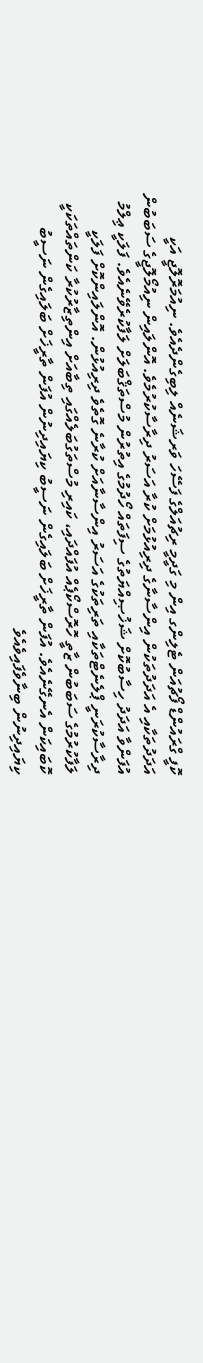ކޮފީ ގްރައުންޑް ފޯޗުއަން ޓެލިންގ އިން މި ގަދީމީ ރިޗުއަލްގެ ފަސޭހަ ވަރޝަނެއް ލިބިގެންދެއެވެ. ނިއުމަރޮލޮޖީ އަކީ އަދަދުތަކާއި އެ އަދަދުތަކުން އިންސާނާގެ ދިރިއުޅުމަށް ކުރާ އަސަރު ދިރާސާކުރުމެވެ. އޮންލައިން ނިއުމޯލޮޖީގެ ސަބަބުން އުފަންވާ އަދަދު ހިސާބުކޮށް ޝަޚުޞިއްޔަތުގެ ސިފަތައް ހޯދުމުގެ އިތުރުން މުސްތަޤްބަލަށް ލަފާކުރެވޭނެއެވެ. ފަލަކީ ޢިލްމު ދިރާސާކުރަނީ ޕްލެނެޓްތަކާއި ތަރިތަކުގެ އަސަރު އިންސާނާއަށް ކުރާނެ ގޮތެވެ ދިރިއުޅުން. އޮންލައިންކޮށް ފަލަކީ ލަފާކުރުމުގެ ސަބަބުން ޒާތީ ހޮރޮސްކޯޕެއް އުފައްދައި، ކައިރި މުސްތަގުބަލެއްގައި ތިބާއަށް އިންތިޒާރުކުރާ ކަންތައްތަކަކީ ކޮބައިކަން އެނގޭނެއެވެ. އުފަން ތާރީޚަށް ބަލައިގެން ނަސީބު ކިޔައިދިނުން އުފަން ތާރީޚަށް ބަލައިގެން ނަސީބު ކިޔައިދިނުން ބިނާވެފައިވެއެވެ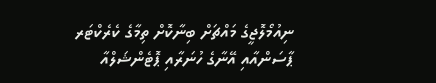ނިއުމޯލޮޖީގެ މައްޗަށް ބިނާކޮށް ތިމާގެ ކެރެކްޓަރ ޕާސަންއާއި އޭނާގެ ހުނަރާއި ޕޮޓެންޝަލްއާ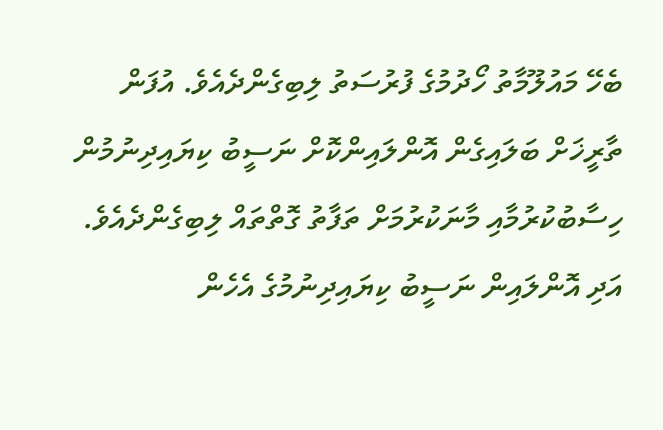ބެހޭ މައުލޫމާތު ހޯދުމުގެ ފުރުސަތު ލިބިގެންދެއެވެ. އުފަން ތާރީޚަށް ބަލައިގެން އޮންލައިންކޮށް ނަސީބު ކިޔައިދިނުމުން ހިސާބުކުރުމާއި މާނަކުރުމަށް ތަފާތު ގޮތްތައް ލިބިގެންދެއެވެ. އަދި އޮންލައިން ނަސީބު ކިޔައިދިނުމުގެ އެހެން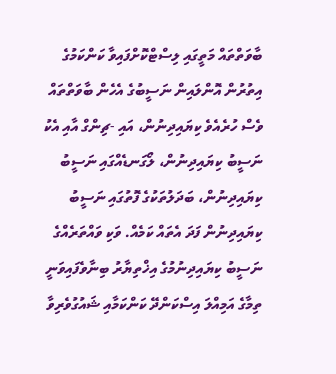ބާވަތްތައް މަތީގައި ލިސްޓްކޮށްފައިވާ ކަންކަމުގެ އިތުރުން އޮންލައިން ނަސީބުގެ އެހެން ބާވަތްތައް ވެސް ހުރެއެވެ ކިޔައިދިނުން، އައި -ޗިންގް އާއި އެކު ނަސީބު ކިޔައިދިނުން، ލޯގަނޑެއްގައި ނަސީބު ކިޔައިދިނުން، ބަދަލުތަކުގެ ފޮތުގައި ނަސީބު ކިޔައިދިނުން ފަދަ އެތައް ކަމެއް. ވަކި ވައްތަރެއްގެ ނަސީބު ކިޔައިދިނުމުގެ އިޚްތިޔާރު ބިނާވެފައިވަނީ ތިމާގެ އަމިއްލަ އިސްކަންދޭ ކަންކަމާއި ޝައުގުވެރިވާ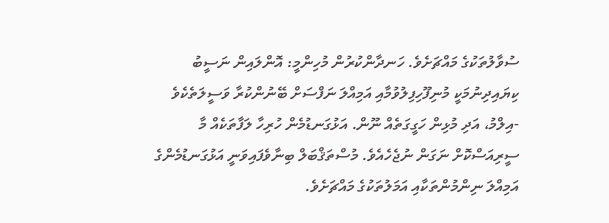ސުވާލުތަކުގެ މައްޗަށެވެ. ހަނދާންކުރުން މުހިންމީ: އޮންލައިން ނަސީބު ކިޔައިދިނުމަކީ މުނިފޫހިފިލުވުމާއި އަމިއްލަ ނަފްސަށް ބޭނުންކުރާ ވަސީލަތެކެވެ -އިލްމު، އަދި މުޅިން ހަގީގަތެއް ނޫން. އަޅުގަނޑުމެން ހުރިހާ ލަފާތަކެއް މާ ސީރިއަސްކޮށް ނަގަން ނުޖެހެއެވެ. މުސްތަޤްބަލް ބިނާވެފައިވަނީ އަޅުގަނޑުމެންގެ އަމިއްލަ ނިންމުންތަކާއި އަމަލުތަކުގެ މައްޗަށެވެ.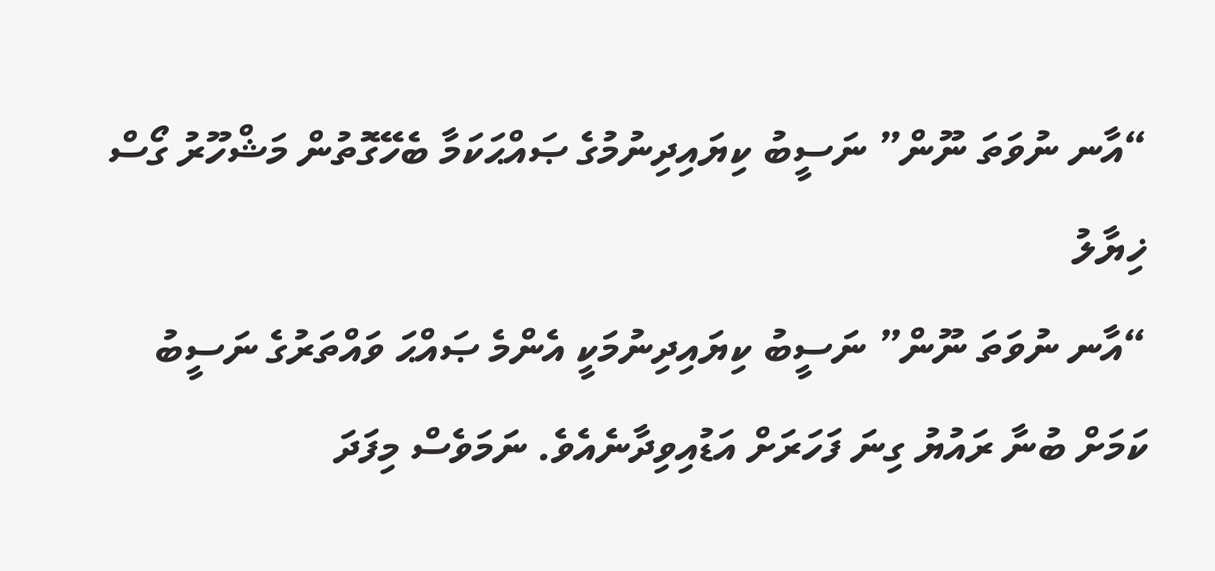“އާނ ނުވަތަ ނޫން” ނަސީބު ކިޔައިދިނުމުގެ ޞައްޙަކަމާ ބެހޭގޮތުން މަޝްހޫރު ގޯސް ޚިޔާލު
“އާނ ނުވަތަ ނޫން” ނަސީބު ކިޔައިދިނުމަކީ އެންމެ ޞައްޙަ ވައްތަރުގެ ނަސީބު ކަމަށް ބުނާ ރައުޔު ގިނަ ފަހަރަށް އަޑުއިވިދާނެއެވެ. ނަމަވެސް މިފަދަ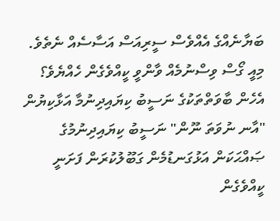ބަޔާނެއްގެ އެއްވެސް ސީރިއަސް އަސާސެއް ނެތެވެ. މިއީ ގޯސް ވިސްނުމެއް ވާންވީ ކީއްވެގެން ހެއްޔެވެ؟
އެހެން ބާވަތްތަކުގެ ނަސީބު ކިޔައިދިނުމާ އަޅާކިޔުން
"އާނ ނުވަތަ ނޫން" ނަސީބު ކިޔައިދިނުމުގެ ޞައްޙަކަން އަޅުގަނޑުމެން ގަބޫލުކުރަން ފަށަނީ ކީއްވެގެން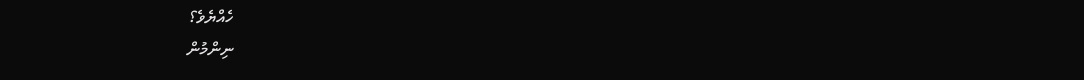ހެއްޔެވެ؟
ނިންމުން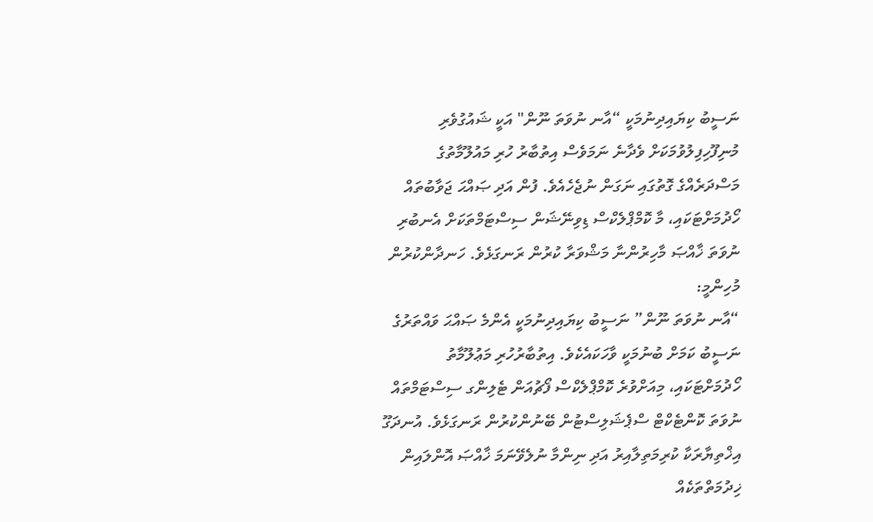ނަސީބު ކިޔައިދިނުމަކީ “އާނ ނުވަތަ ނޫން" އަކީ ޝައުގުވެރި މުނިފޫހިފިލުވުމަކަށް ވެދާނެ ނަމަވެސް އިތުބާރު ހުރި މައުލޫމާތުގެ މަސްދަރެއްގެ ގޮތުގައި ނަގަން ނުޖެހެއެވެ. ފުން އަދި ޞައްޙަ ޖަވާބުތައް ހޯދުމަށްޓަކައި، މާ ކޮމްޕްލެކްސް ޑިވިނޭޝަން ސިސްޓަމްތަކަށް އެނބުރި ނުވަތަ ޚާއްޞަ މާހިރުންނާ މަޝްވަރާ ކުރުން ރަނގަޅެވެ. ހަނދާންކުރުން މުހިންމީ:
“އާނ ނުވަތަ ނޫން” ނަސީބު ކިޔައިދިނުމަކީ އެންމެ ޞައްޙަ ވައްތަރުގެ ނަސީބު ކަމަށް ބުނުމަކީ ވާހަކައެކެވެ. އިތުބާރުހުރި މަޢުލޫމާތު ހޯދުމަށްޓަކައި، މިއަށްވުރެ ކޮމްޕްލެކްސް ފޯޗުއަން ޓެލިންގ ސިސްޓަމްތައް ނުވަތަ ކޮންޓެކްޓް ސްޕެޝަލިސްޓުން ބޭނުންކުރުން ރަނގަޅެވެ. އުނދަގޫ އިޚްތިޔާރަކާ ކުރިމަތިލާއިރު އަދި ނިންމާ ނުލެވޭނަމަ ޚާއްޞަ އޮންލައިން ޚިދުމަތްތަކެއް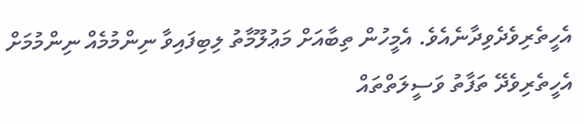އެހީތެރިވެދެވިދާނެއެވެ. އެމީހުން ތިބާއަށް މަޢުލޫމާތު ލިބިފައިވާ ނިންމުމެއް ނިންމުމަށް އެހީތެރިވެދޭ ތަފާތު ވަސީލަތްތައް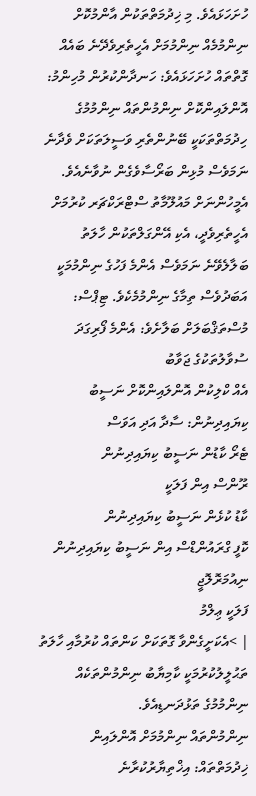ހުށަހަޅައެވެ. މި ޚިދުމަތްތަކުން އާންމުކޮށް ނިންމުމެއް ނިންމުމަށް އެހީތެރިވެދޭނެ ބައެއް ގޮތްތައް ހުށަހަޅައެވެ: ހަނދާންކުރުން މުހިންމު:
އޮންލައިންކޮށް ނިންމުންތައް ނިންމުމުގެ ހިދުމަތްތަކަކީ ބޭނުންތެރި ވަސީލަތަކަށް ވެދާނެ ނަމަވެސް މުޅިން ބަރޯސާވެގެން ނުވާނެއެވެ. އެމީހުންނަށް މައުލޫމާތު ސްޓްރަކްޗަރ ކުރުމަށް އެހީތެރިވެދީ، އެކި އޭންގަލްތަކުން ހާލަތު ބަލާލެވޭނެ ނަމަވެސް އެންމެ ފަހުގެ ނިންމުމަކީ އަބަދުވެސް ތިމާގެ ނިންމުމެކެވެ. ޓިޕްސް:
މުސްތަޤްބަލަށް ބަލާށެވެ: އެންމެ ފޯރިގަދަ ސުވާލުތަކުގެ ޖަވާބު
އެއް ކްލިކުން އޮންލައިންކޮށް ނަސީބު ކިޔައިދިނުން: ސާދާ އަދި އަވަސް
ޓެރޯ ކާޑުން ނަސީބު ކިޔައިދިނުން
ރޫންސް އިން ފަލަކީ
ކާޑު ކުޅެން ނަސީބު ކިޔައިދިނުން
ކޮފީ ގްރައުންޑްސް އިން ނަސީބު ކިޔައިދިނުން
ނިއުމަރޮލޮޖީ
ފަލަކީ ޢިލްމު
| >އެކަށީގެންވާ ގޮތަކަށް ކަންތައް ކުރުމާއި ހާލަތު ތަޙުލީލުކުރުމަކީ ކާމިޔާބު ނިންމުންތަކެއް ނިންމުމުގެ ތަޅުދަނޑިއެވެ.
ނިންމުންތައް ނިންމުމަށް އޮންލައިން ޚިދުމަތްތައް: އިޚްތިޔާރުކުރާނެ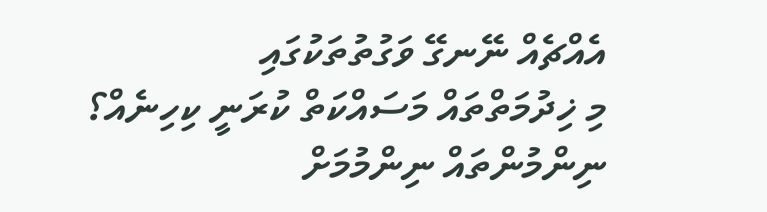އެއްޗެއް ނޭނގޭ ވަގުތުތަކުގައި
މި ޚިދުމަތްތައް މަސައްކަތް ކުރަނީ ކިހިނެއް؟
ނިންމުންތައް ނިންމުމަށް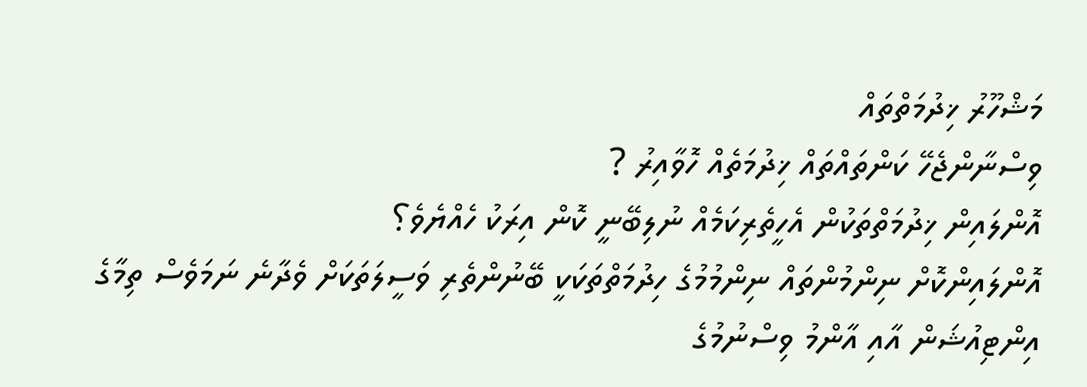މަޝްހޫރު ޚިދުމަތްތައް
ވިސްނާންޖެހޭ ކަންތައްތައް ޚިދުމަތެއް ހޮވާއިރު ?
އޮންލައިން ޚިދުމަތްތަކުން އެހީތެރިކަމެއް ނުލިބޭނީ ކޮން އިރަކު ހެއްޔެވެ؟
އޮންލައިންކޮށް ނިންމުންތައް ނިންމުމުގެ ހިދުމަތްތަކަކީ ބޭނުންތެރި ވަސީލަތަކަށް ވެދާނެ ނަމަވެސް ތިމާގެ އިންޓިއުޝަން އާއި އާންމު ވިސްނުމުގެ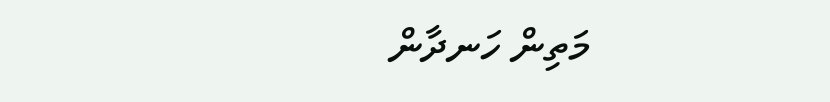މަތިން ހަނދާން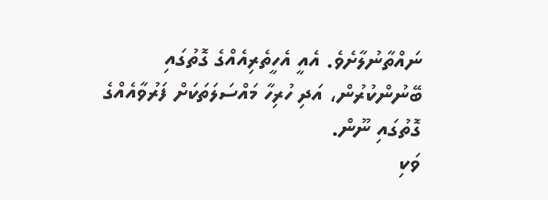ނައްތާނުލާށެވެ. އެއީ އެހީތެރިއެއްގެ ގޮތުގައި ބޭނުންކުރުން، އަދި ހުރިހާ މައްސަލަތަކަށް ފަރުވާއެއްގެ ގޮތުގައި ނޫން.
ވަކި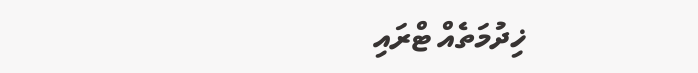ޚިދުމަތެއް ޓްރައި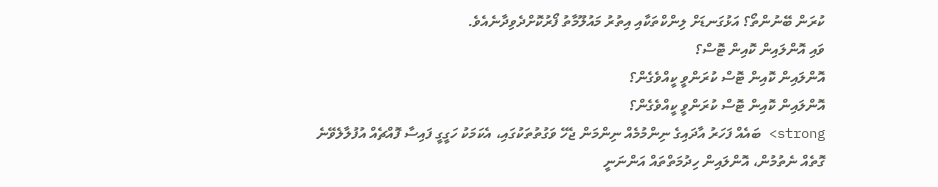ކުރަން ބޭނުންތޯ؟ އަޅުގަނޑަށް ލިންކްތަކާއި އިތުރު މައުލޫމާތު ފޯރުކޮށްދެވިދާނެއެވެ.
ވައި އޮންލައިން ކޮއިން ޓޮސް؟
އޮންލައިން ކޮއިން ޓޮސް ކުރަންވީ ކީއްވެގެން؟
އޮންލައިން ކޮއިން ޓޮސް ކުރަންވީ ކީއްވެގެން؟
strong> ބައެއް ފަހަރު އާދައިގެ ނިންމުމެއް ނިންމަން ޖެހޭ ވަގުތުތަކުގައި، އެކަމަކު ހަގީގީ ފައިސާ ފޮއްޗެއް އުފުލާލެވޭނެ ގޮތެއް ނެތުމުން، އޮންލައިން ހިދުމަތްތައް އަންނަނީ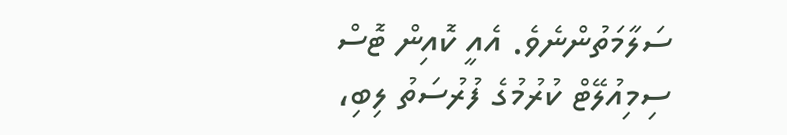ސަލާމަތުންނެވެ. އެއީ ކޮއިން ޓޮސް ސިމިއުލޭޓް ކުރުމުގެ ފުރުސަތު ލިބި،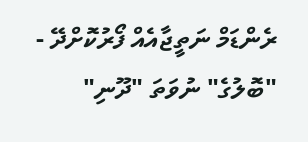ރެންޑަމް ނަތީޖާއެއް ފޯރުކޮށްދޭ - "ބޮލުގެ" ނުވަތަ "ދޫނި"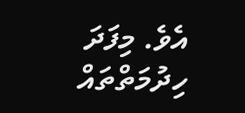އެވެ. މިފަދަ ހިދުމަތްތައް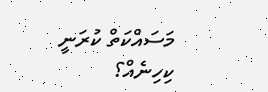މަސައްކަތް ކުރަނީ ކިހިނެއް؟